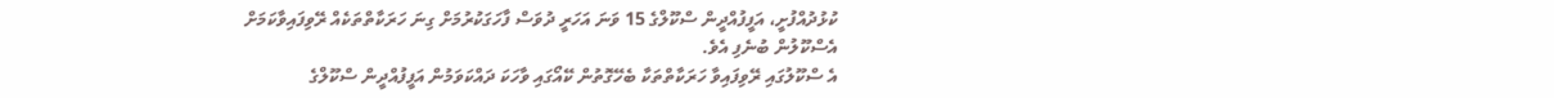ކުޅުދުއްފުށީ، އަފީފުއްދީން ސްކޫލްގެ 15 ވަނަ އަހަރީ ދުވަސް ފާހަގަކުރުމަށް ގިނަ ހަރަކާތްތަކެއް ރޭވިފައިވާކަމަށް އެސްކޫލުން ބުނެފި އެވެ.
އެ ސްކޫލުގައި ރޭވިފައިވާ ހަރަކާތްތަކާ ބެހޭގޮތުން ކޭއޯގައި ވާހަކަ ދައްކަވަމުން އަފީފުއްދީން ސްކޫލްގެ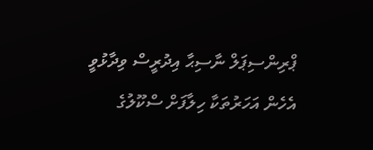ޕްރިންސިޕަލް ނާސިޙާ އިދުރީސް ވިދާޅުވީ އެހެން އަހަރުތަކާ ހިލާފަށް ސްކޫލުގެ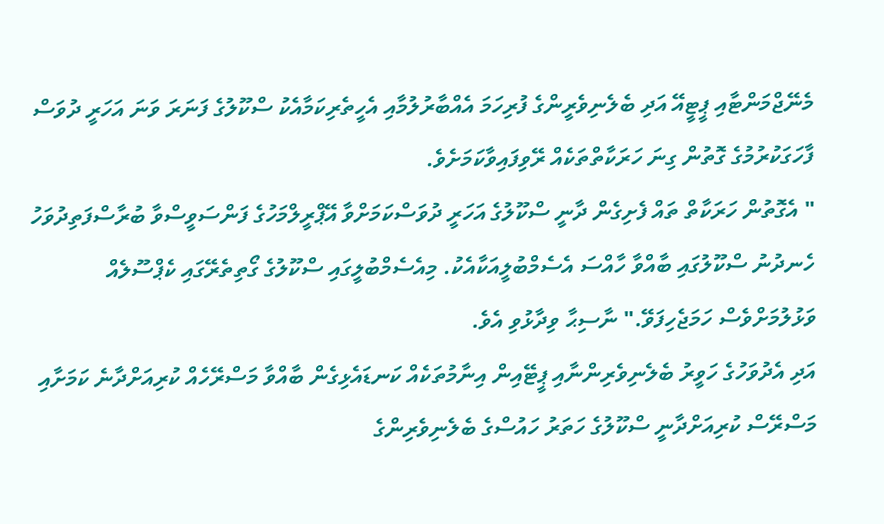މެނޭޖްމަންޓާއި ޕީޓީއޭ އަދި ބެލެނިވެރީންގެ ފުރިހަމަ އެއްބާރުލުމާއި އެހީތެރިކަމާއެކު ސްކޫލުގެ ފަނަރަ ވަނަ އަހަރީ ދުވަސް ފާހަގަކުރުމުގެ ގޮތުން ގިނަ ހަރަކާތްތަކެއް ރޭވިފައިވާކަމަށެވެ.
" އެގޮތުން ހަރަކާތް ތައް ފެށިގެން ދާނީ ސްކޫލުގެ އަހަރީ ދުވަސްކަމަށްވާ އޭޕްރީލްމަހުގެ ފަންސަވީސްވާ ބުރާސްފަތިދުވަހު ހެނދުނު ސްކޫލުގައި ބާއްވާ ހާއްސަ އެސެމްބުލީއަކާއެކު. މިއެސެމްބުލީގައި ސްކޫލުގެ ގޯތިތެރޭގައި ކެޕްސޫލެއް ވަޅުލުމަށްވެސް ހަމަޖެހިފަވޭ." ނާސިޙާ ވިދާޅުވި އެވެ.
އަދި އެދުވަހުގެ ހަވީރު ބެލެނިވެރިންނާއި ޕީޓޭއިން އިނާމުތަކެއް ކަނޑައެޅިގެން ބާއްވާ މަސްރޭހެއް ކުރިއަށްދާނެ ކަމަށާއި މަސްރޭސް ކުރިއަށްދާނީ ސްކޫލުގެ ހަތަރު ހައުސްގެ ބެލެނިވެރިންގެ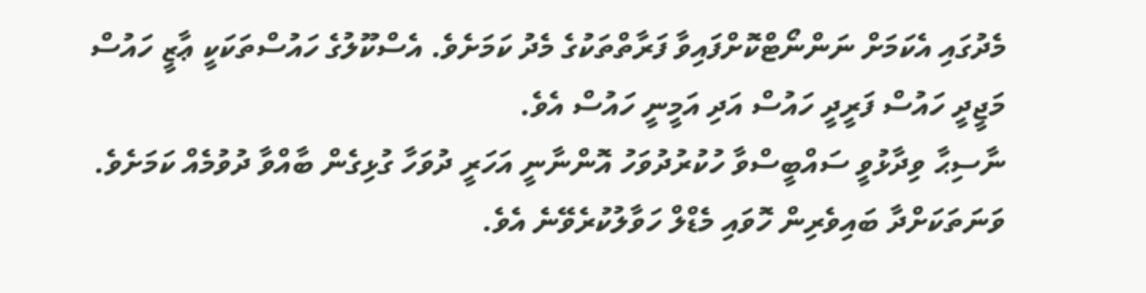މެދުގައި އެކަމަށް ނަންނޯޓްކޮށްފައިވާ ފަރާތްތަކުގެ މެދު ކަމަށެވެ. އެސްކޫލުގެ ހައުސްތަކަކީ ޢާޒީ ހައުސް މަޖީދީ ހައުސް ފަރީދީ ހައުސް އަދި އަމީނީ ހައުސް އެވެ.
ނާސިޙާ ވިދާޅުވީ ސައްބީސްވާ ހުކުރުދުވަހު އޮންނާނީ އަހަރީ ދުވަހާ ގުޅިގެން ބާއްވާ ދުވުމެއް ކަމަށެވެ. ވަނަތަކަށްދާ ބައިވެރިން ހޮވައި މެޑްލް ހަވާލުކުރެވޭނެ އެވެ.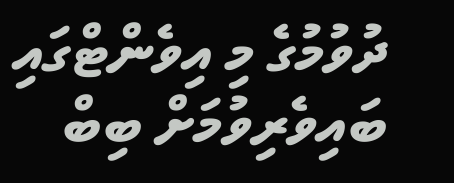ދުވުމުގެ މި އިވެންޓްގައި ބައިވެރިވުމަށް ބިބް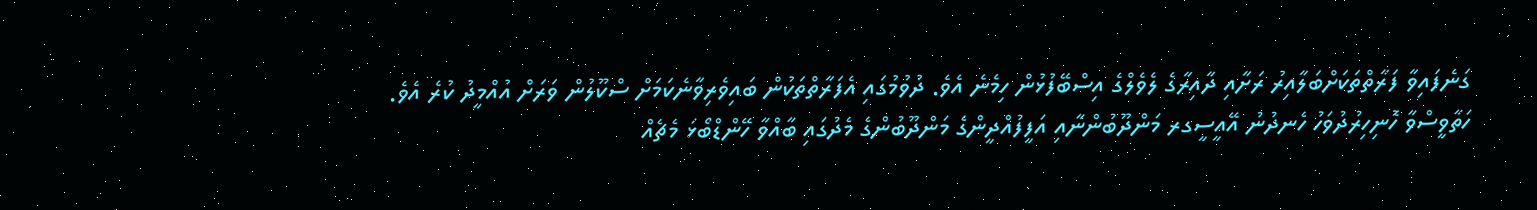ގަނެފައިވާ ފަރާތްތަކަށްބަލާއިރު ރަށާއި ދާއިރާގެ ލެވެލްގެ އިސްބޭފުޅުން ހިމެނެ އެވެ. ދުވުމުގައި އެފަރާތްތަކުން ބައިވެރިވާނެކަމަށް ސްކޫލުން ވަރަށް އުއްމީދު ކުރެ އެވެ.
ހަތާވީސްވާ ހޮނިހިރުދުވަހު ހެނދުނު އޭއީސީގރ މަންދޫބުންނާއި އަފީފުއްދީންގެ މަންދޫބުންގެ މެދުގައި ބާއްވާ ހޭންޑްބޯޅަ މެޗެއް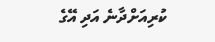ކުރިއަށްދާނެ އަދި އޭގެ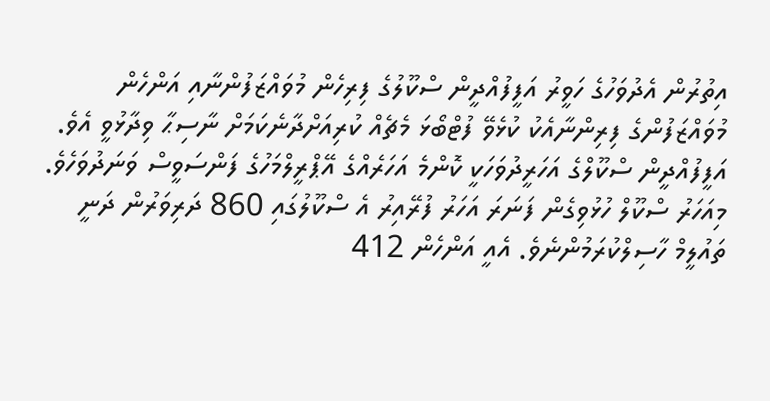އިތުރުން އެދުވަހުގެ ހަވީރު އަފީފުއްދީން ސްކޫލުގެ ފިރިހެން މުވައްޒަފުންނާއި އަންހެން މުވައްޒަފުންގެ ފިރިންނާއެކު ކުޅެވޭ ފުޓްބޯޅަ މެޗެއް ކުރިއަށްދާނެކަމަށް ނާސިޙާ ވިދާޅުވީ އެވެ.
އަފީފުއްދީން ސްކޫލްގެ އަހަރީދުވަހަކީ ކޮންމެ އަހަރެއްގެ އޭޕްރީލްމަހުގެ ފަންސަވީސް ވަނަދުވަހެވެ. މިއަހަރު ސްކޫލް ހުޅުވިގެން ފަނަރަ އަހަރު ފުރޭއިރު އެ ސްކޫލުގައި 860 ދަރިވަރުން ދަނީ ތައުލީމް ހާސިލްކުރަމުންނެވެ. އެއީ އަންހެން 412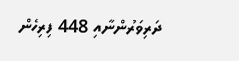ދަރިވަރުންނާއި 448 ފިރިހެން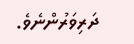ދަރިވަރުންނެވެ.